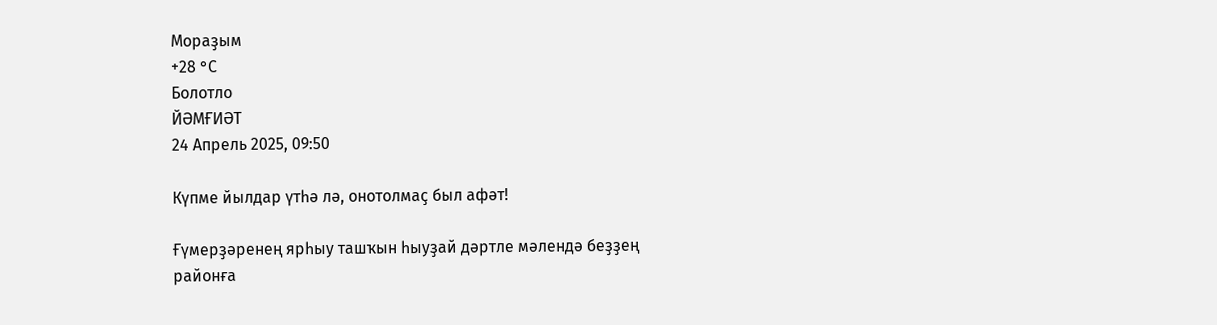Мораҙым
+28 °С
Болотло
ЙӘМҒИӘТ
24 Апрель 2025, 09:50

Күпме йылдар үтһә лә, онотолмаҫ был афәт!

Ғүмерҙәренең ярһыу ташҡын һыуҙай дәртле мәлендә беҙҙең районға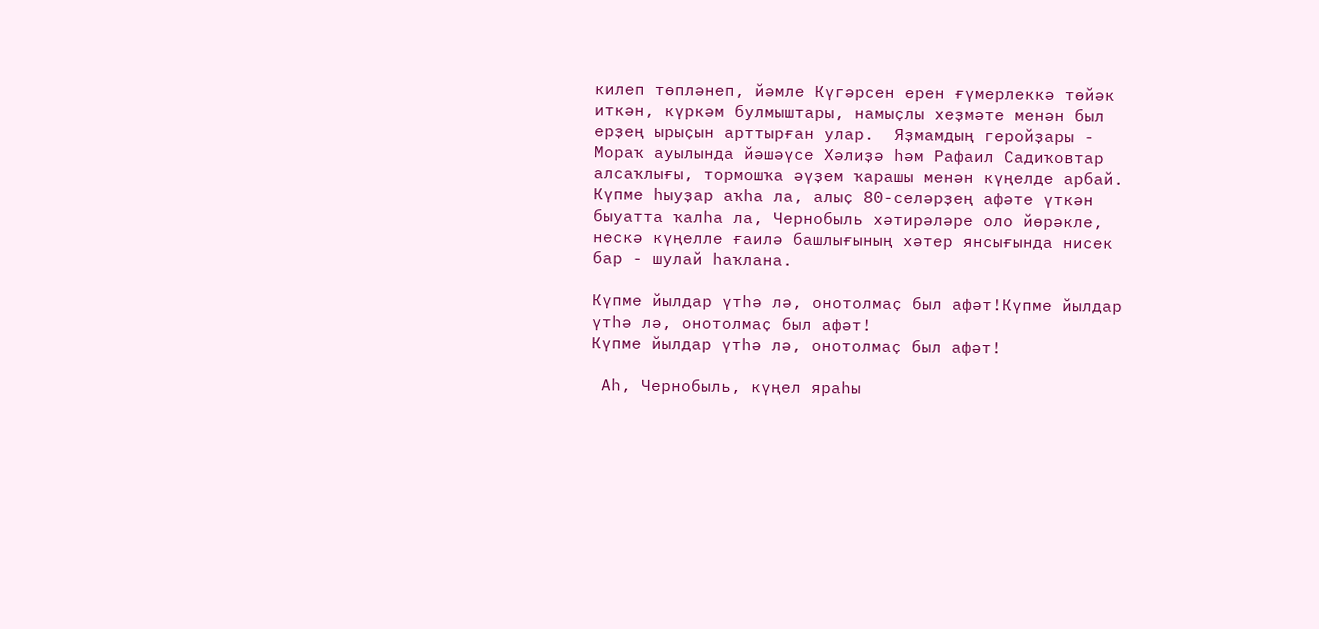килеп төпләнеп, йәмле Күгәрсен ерен ғүмерлеккә төйәк иткән, күркәм булмыштары, намыҫлы хеҙмәте менән был ерҙең ырыҫын арттырған улар.  Яҙмамдың геройҙары - Мораҡ ауылында йәшәүсе Хәлиҙә һәм Рафаил Садиҡовтар алсаҡлығы, тормошҡа әүҙем ҡарашы менән күңелде арбай. Күпме һыуҙар аҡһа ла, алыҫ 80-селәрҙең афәте үткән быуатта ҡалһа ла, Чернобыль хәтирәләре оло йөрәкле, нескә күңелле ғаилә башлығының хәтер янсығында нисек бар - шулай һаҡлана.

Күпме йылдар үтһә лә, онотолмаҫ был афәт!Күпме йылдар үтһә лә, онотолмаҫ был афәт!
Күпме йылдар үтһә лә, онотолмаҫ был афәт!

 Аһ, Чернобыль, күңел яраһы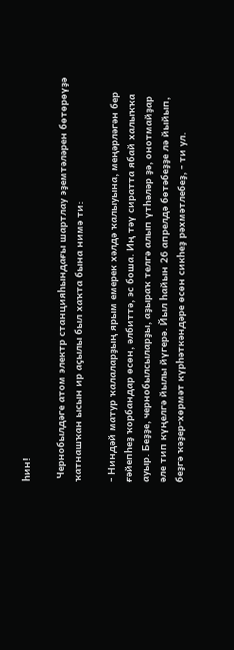һин!

 Чернобылдәге атом электр станцияһындағы шартлау эҙемтәләрен бөтөрөүҙә ҡатнашҡан ысын ир аҫылы был хаҡта бына нимә ти:

- Ниндәй матур ҡалаларҙың ярым емерек хәлдә ҡалыуына, меңәрләгән бер ғәйепһеҙ ҡорбандар өсөн, әлбиттә, эс боша. Иң тәү сиратта ябай халыҡҡа ауыр. Беҙҙе, чернобылсыларҙы, аҙыраҡ телгә алып үтһәләр ҙә, онотмайҙар әле тип күңелгә йылы йүгерә. Йыл һайын 26 апрелдә бөтәбеҙҙе лә йыйып, беҙгә ҡәҙер-хөрмәт күрһәткәндәре өсөн сикһеҙ рәхмәтлебеҙ, - ти ул.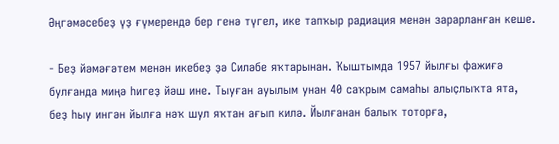Әңгәмәсебеҙ үҙ ғүмерендә бер генә түгел, ике тапҡыр радиация менән зарарланған кеше.

- Беҙ йәмәғәтем менән икебеҙ ҙә Силәбе яҡтарынан. Ҡыштымда 1957 йылғы фажиғә булғанда миңә һигеҙ йәш ине. Тыуған ауылым унан 40 саҡрым самаһы алыҫлыҡта ята, беҙ һыу ингән йылға нәҡ шул яҡтан ағып килә. Йылғанан балыҡ тоторға,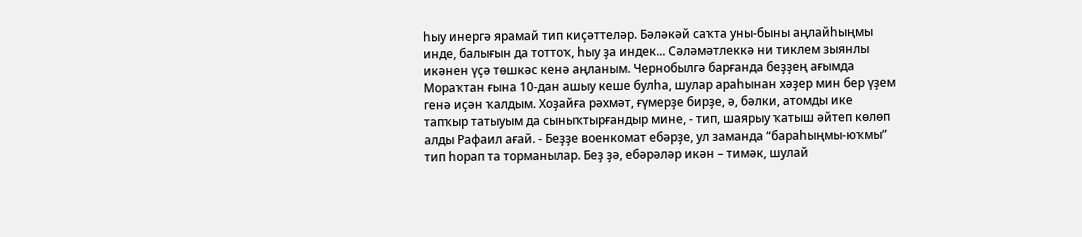һыу инергә ярамай тип киҫәттеләр. Бәләкәй саҡта уны-быны аңлайһыңмы инде, балығын да тоттоҡ, һыу ҙа индек... Сәләмәтлеккә ни тиклем зыянлы икәнен үҫә төшкәс кенә аңланым. Чернобылгә барғанда беҙҙең ағымда Мораҡтан ғына 10-дан ашыу кеше булһа, шулар араһынан хәҙер мин бер үҙем генә иҫән ҡалдым. Хоҙайға рәхмәт, ғүмерҙе бирҙе, ә, бәлки, атомды ике тапҡыр татыуым да сыныҡтырғандыр мине, - тип, шаярыу ҡатыш әйтеп көлөп алды Рафаил ағай. - Беҙҙе военкомат ебәрҙе, ул заманда “бараһыңмы-юҡмы” тип һорап та торманылар. Беҙ ҙә, ебәрәләр икән – тимәк, шулай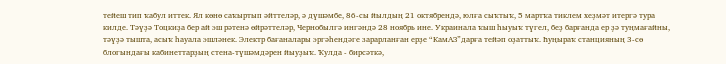тейеш тип ҡабул иттек. Ял көнө саҡыртып әйттеләр, ә дүшәмбе, 86-сы йылдың 21 октябрендә, юлға сыҡтыҡ, 5 мартҡа тиклем хеҙмәт итергә тура килде. Тәүҙә Тоцкиҙа бер ай эш рәтенә өйрәттеләр, Чернобылгә ингәндә 28 ноябрь ине. Украинала ҡыш һыуыҡ түгел, беҙ барғанда ер ҙә туңмағайны, тәүҙә тышта, асыҡ һауала эшләнек. Электр бағаналары эргәһендәге зарарланған ерҙе “КамАЗ”дарға тейәп оҙаттыҡ. Һуңыраҡ станцияның 3-сө блогындағы кабинеттарҙың стена-түшәмдәрен йыуҙыҡ. Ҡулда - бирсәткә,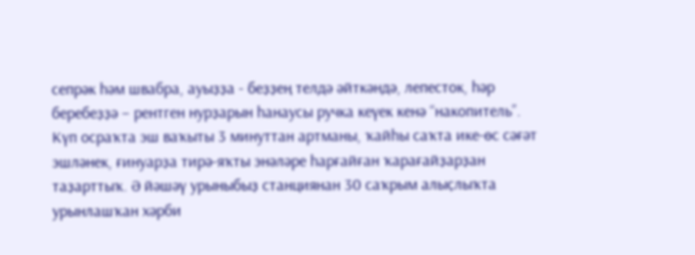сепрәк һәм швабра, ауыҙҙа - беҙҙең телдә әйткәндә, лепесток, һәр беребеҙҙә – рентген нурҙарын һанаусы ручка кеүек кенә “накопитель”. Күп осраҡта эш ваҡыты 3 минуттан артманы, ҡайһы саҡта ике-өс сәғәт эшләнек, ғинуарҙа тирә-яҡты энәләре һарғайған ҡарағайҙарҙан таҙарттыҡ. Ә йәшәү урыныбыҙ станциянан 30 саҡрым алыҫлыҡта урынлашҡан хәрби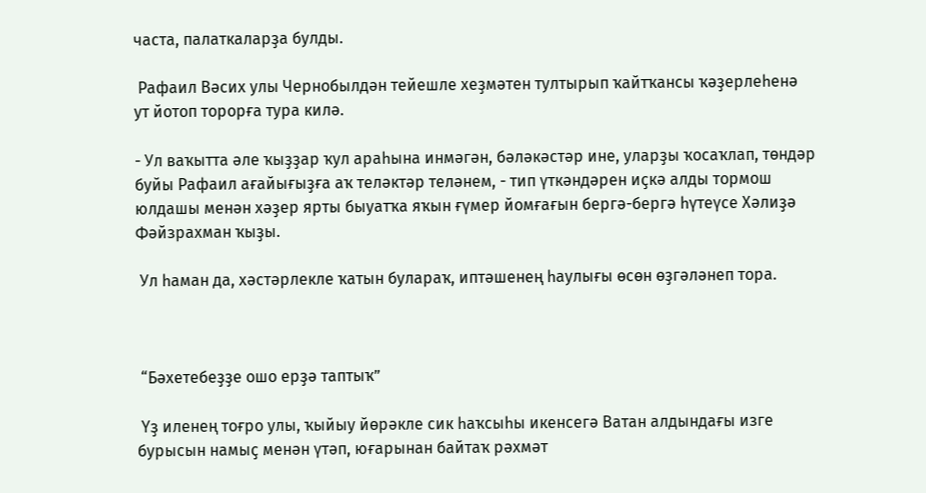часта, палаткаларҙа булды.

 Рафаил Вәсих улы Чернобылдән тейешле хеҙмәтен тултырып ҡайтҡансы ҡәҙерлеһенә ут йотоп торорға тура килә.

- Ул ваҡытта әле ҡыҙҙар ҡул араһына инмәгән, бәләкәстәр ине, уларҙы ҡосаҡлап, төндәр буйы Рафаил ағайығыҙға аҡ теләктәр теләнем, - тип үткәндәрен иҫкә алды тормош юлдашы менән хәҙер ярты быуатҡа яҡын ғүмер йомғағын бергә-бергә һүтеүсе Хәлиҙә Фәйзрахман ҡыҙы.

 Ул һаман да, хәстәрлекле ҡатын булараҡ, иптәшенең һаулығы өсөн өҙгәләнеп тора.



 “Бәхетебеҙҙе ошо ерҙә таптыҡ”

 Үҙ иленең тоғро улы, ҡыйыу йөрәкле сик һаҡсыһы икенсегә Ватан алдындағы изге бурысын намыҫ менән үтәп, юғарынан байтаҡ рәхмәт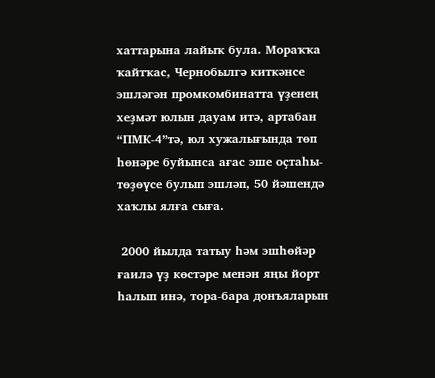хаттарына лайыҡ була. Мораҡҡа ҡайтҡас, Чернобылгә киткәнсе эшләгән промкомбинатта үҙенең хеҙмәт юлын дауам итә, артабан “ПМК-4”тә, юл хужалығында төп һөнәре буйынса ағас эше оҫтаһы-төҙөүсе булып эшләп, 50 йәшендә хаҡлы ялға сыға.

 2000 йылда татыу һәм эшһөйәр ғаилә үҙ көстәре менән яңы йорт һалып инә, тора-бара донъяларын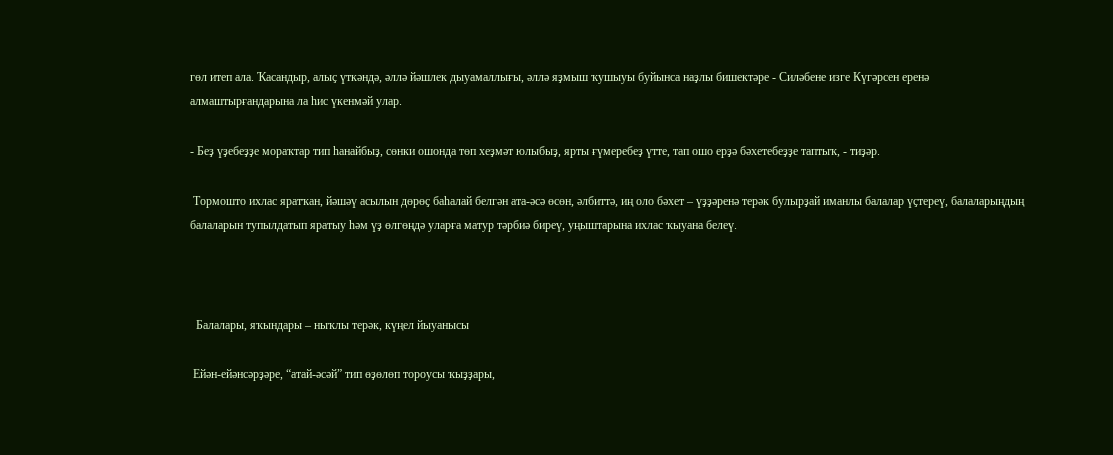гөл итеп ала. Ҡасандыр, алыҫ үткәндә, әллә йәшлек дыуамаллығы, әллә яҙмыш ҡушыуы буйынса наҙлы бишектәре - Силәбене изге Күгәрсен еренә алмаштырғандарына ла һис үкенмәй улар.

- Беҙ үҙебеҙҙе мораҡтар тип һанайбыҙ, сөнки ошонда төп хеҙмәт юлыбыҙ, ярты ғүмеребеҙ үтте, тап ошо ерҙә бәхетебеҙҙе таптыҡ, - тиҙәр.

 Тормошто ихлас яратҡан, йәшәү асылын дөрөҫ баһалай белгән ата-әсә өсөн, әлбиттә, иң оло бәхет – үҙҙәренә терәк булырҙай иманлы балалар үҫтереү, балаларыңдың балаларын тупылдатып яратыу һәм үҙ өлгөңдә уларға матур тәрбиә биреү, уңыштарына ихлас ҡыуана белеү.



  Балалары, яҡындары – ныҡлы терәк, күңел йыуанысы

 Ейән-ейәнсәрҙәре, “атай-әсәй” тип өҙөлөп тороусы ҡыҙҙары,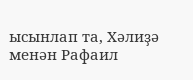ысынлап та, Хәлиҙә менән Рафаил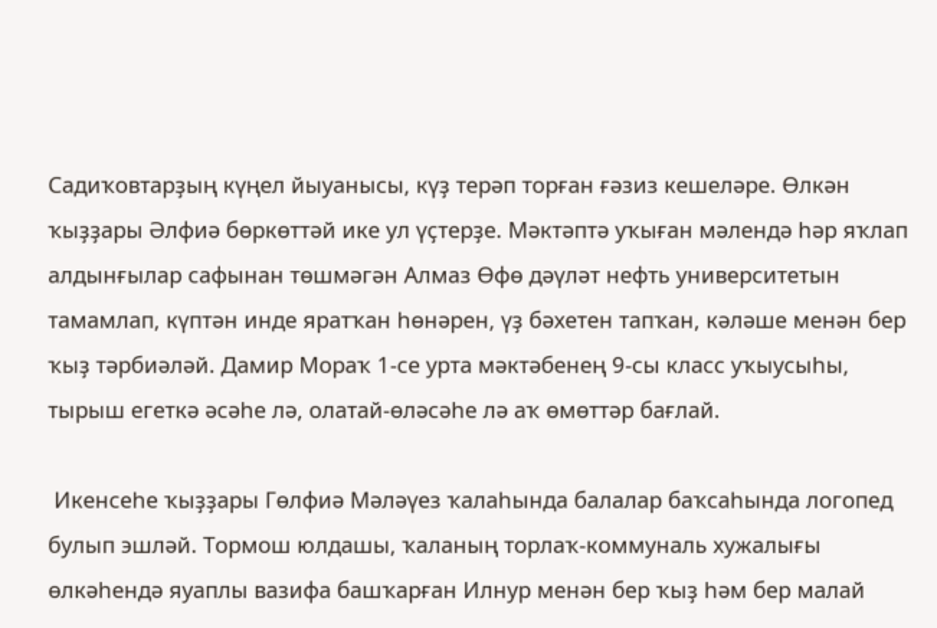Садиҡовтарҙың күңел йыуанысы, күҙ терәп торған ғәзиз кешеләре. Өлкән ҡыҙҙары Әлфиә бөркөттәй ике ул үҫтерҙе. Мәктәптә уҡыған мәлендә һәр яҡлап алдынғылар сафынан төшмәгән Алмаз Өфө дәүләт нефть университетын тамамлап, күптән инде яратҡан һөнәрен, үҙ бәхетен тапҡан, кәләше менән бер ҡыҙ тәрбиәләй. Дамир Мораҡ 1-се урта мәктәбенең 9-сы класс уҡыусыһы, тырыш егеткә әсәһе лә, олатай-өләсәһе лә аҡ өмөттәр бағлай.

 Икенсеһе ҡыҙҙары Гөлфиә Мәләүез ҡалаһында балалар баҡсаһында логопед булып эшләй. Тормош юлдашы, ҡаланың торлаҡ-коммуналь хужалығы өлкәһендә яуаплы вазифа башҡарған Илнур менән бер ҡыҙ һәм бер малай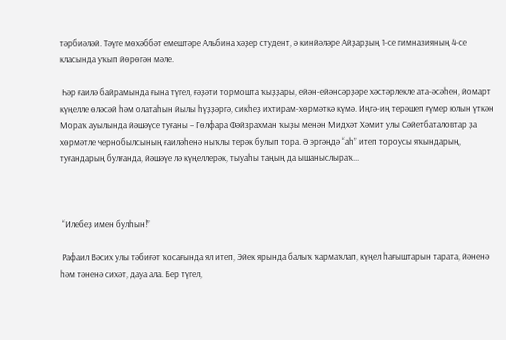тәрбиәләй. Тәүге мөхәббәт емештәре Альбина хәҙер студент, ә кинйәләре Айҙарҙың 1-се гимназияның 4-се класында уҡып йөрөгән мәле.

 Һәр ғаилә байрамында ғына түгел, ғәҙәти тормошта ҡыҙҙары, ейән-ейәнсәрҙәре хәстәрлекле ата-әсәһен, йомарт күңелле өләсәй һәм олатаһын йылы һүҙҙәргә, сикһеҙ ихтирам-хөрмәткә күмә. Иңгә-иң терәшеп ғүмер юлын үткән Мораҡ ауылында йәшәүсе туғаны – Гөлфара Фәйзрахман ҡыҙы менән Мидхәт Хәмит улы Сәйетбаталовтар ҙа хөрмәтле чернобылсының ғаиләһенә ныҡлы терәк булып тора. Ә эргәңдә “аһ” итеп тороусы яҡындарың, туғандарың булғанда, йәшәүе лә күңеллерәк, тыуаһы таңың да ышаныслыраҡ...



 “Илебеҙ имен булһын!”

 Рафаил Вәсих улы тәбиғәт ҡосағында ял итеп, Эйек ярында балыҡ ҡармаҡлап, күңел һағыштарын тарата, йәненә һәм тәненә сихәт, дауа ала. Бер түгел,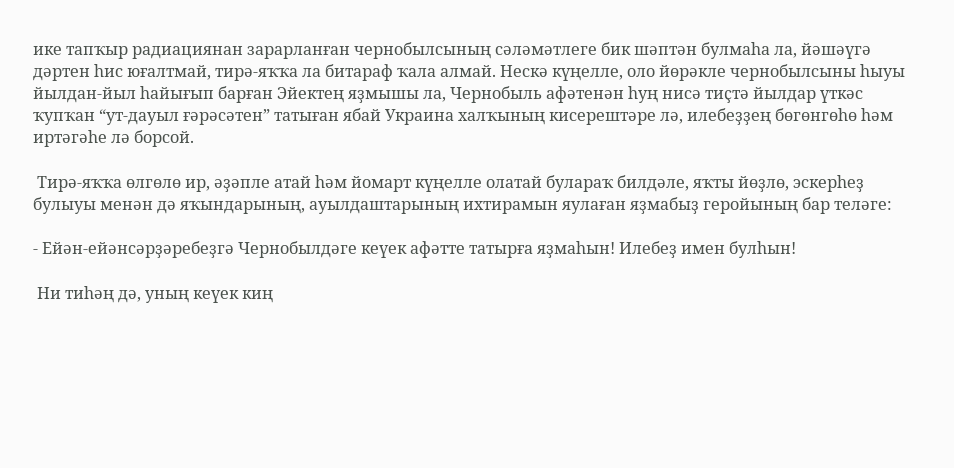ике тапҡыр радиациянан зарарланған чернобылсының сәләмәтлеге бик шәптән булмаһа ла, йәшәүгә дәртен һис юғалтмай, тирә-яҡҡа ла битараф ҡала алмай. Нескә күңелле, оло йөрәкле чернобылсыны һыуы йылдан-йыл һайығып барған Эйектең яҙмышы ла, Чернобыль афәтенән һуң нисә тиҫтә йылдар үткәс  ҡупҡан “ут-дауыл ғәрәсәтен” татыған ябай Украина халҡының кисерештәре лә, илебеҙҙең бөгөнгөһө һәм иртәгәһе лә борсой.

 Тирә-яҡҡа өлгөлө ир, әҙәпле атай һәм йомарт күңелле олатай булараҡ билдәле, яҡты йөҙлө, эскерһеҙ булыуы менән дә яҡындарының, ауылдаштарының ихтирамын яулаған яҙмабыҙ геройының бар теләге:

- Ейән-ейәнсәрҙәребеҙгә Чернобылдәге кеүек афәтте татырға яҙмаһын! Илебеҙ имен булһын!

 Ни тиһәң дә, уның кеүек киң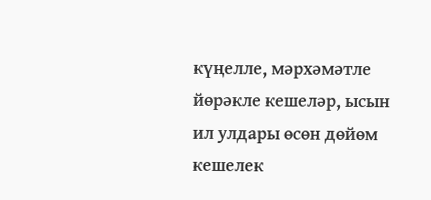күңелле, мәрхәмәтле йөрәкле кешеләр, ысын ил улдары өсөн дөйөм кешелек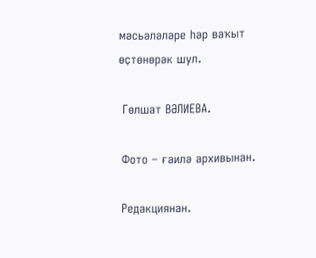мәсьәләләре һәр ваҡыт өҫтөнөрәк шул.

 Гөлшат ВӘЛИЕВА.

 Фото – ғаилә архивынан.

 Редакциянан.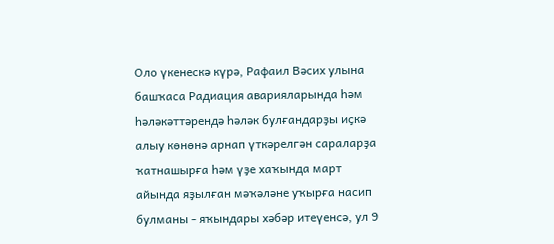Оло үкенескә күрә, Рафаил Вәсих улына башҡаса Радиация аварияларында һәм һәләкәттәрендә һәләк булғандарҙы иҫкә алыу көнөнә арнап үткәрелгән сараларҙа ҡатнашырға һәм үҙе хаҡында март айында яҙылған мәҡәләне уҡырға насип булманы - яҡындары хәбәр итеүенсә, ул 9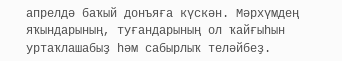апрелдә баҡый донъяға күскән. Мәрхүмдең яҡындарының, туғандарының ол ҡайғыһын уртаҡлашабыҙ һәм сабырлыҡ теләйбеҙ.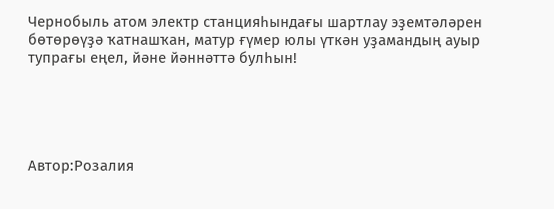Чернобыль атом электр станцияһындағы шартлау эҙемтәләрен бөтөрөүҙә ҡатнашҡан, матур ғүмер юлы үткән уҙамандың ауыр тупрағы еңел, йәне йәннәттә булһын!





Автор:Розалия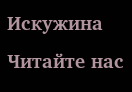Искужина
Читайте нас